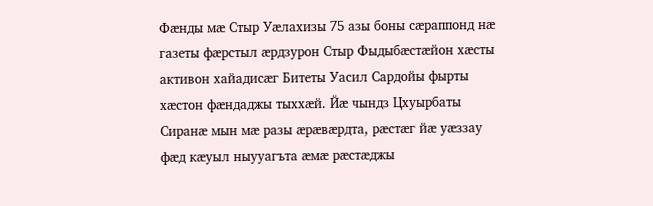Фæнды мæ Стыр Уæлахизы 75 азы боны сæраппонд нæ газеты фæрстыл æрдзурон Стыр Фыдыбæстæйон хæсты активон хайадисæг Битеты Уасил Сардойы фырты хæстон фæндаджы тыххæй. Йæ чындз Цхуырбаты Сиранæ мын мæ разы æрæвæрдта, рæстæг йæ уæззау фæд кæуыл ныууагъта æмæ рæстæджы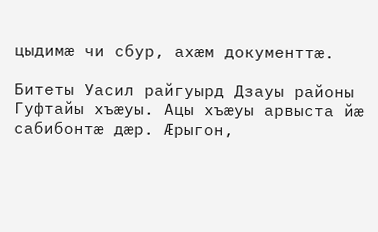цыдимæ чи сбур, ахæм документтæ.

Битеты Уасил райгуырд Дзауы районы Гуфтайы хъæуы. Ацы хъæуы арвыста йæ сабибонтæ дæр. Æрыгон,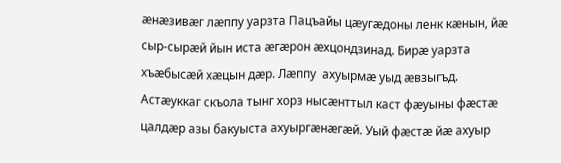æнæзивæг лæппу уарзта Пацъайы цæугæдоны ленк кæнын, йæ сыр-сырæй йын иста æгæрон æхцондзинад. Бирæ уарзта хъæбысæй хæцын дæр. Лæппу  ахуырмæ уыд æвзыгъд. Астæуккаг скъола тынг хорз нысæнттыл каст фæуыны фæстæ цалдæр азы бакуыста ахуыргæнæгæй. Уый фæстæ йæ ахуыр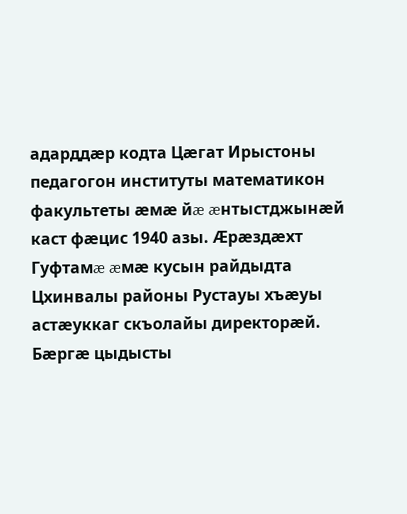адарддæр кодта Цæгат Ирыстоны педагогон институты математикон факультеты æмæ йæ æнтыстджынæй каст фæцис 1940 азы. Æрæздæхт Гуфтамæ æмæ кусын райдыдта Цхинвалы районы Рустауы хъæуы астæуккаг скъолайы директорæй. Бæргæ цыдысты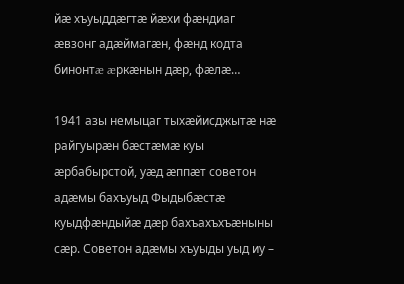йæ хъуыддæгтæ йæхи фæндиаг æвзонг адæймагæн, фæнд кодта бинонтæ æркæнын дæр, фæлæ…

1941 азы немыцаг тыхæйисджытæ нæ райгуырæн бæстæмæ куы æрбабырстой, уæд æппæт советон адæмы бахъуыд Фыдыбæстæ куыдфæндыйæ дæр бахъахъхъæныны сæр. Советон адæмы хъуыды уыд иу –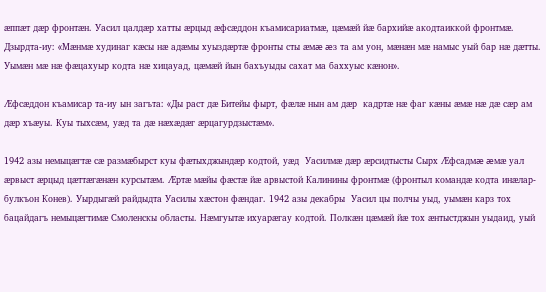æппæт дæр фронтæн. Уасил цалдæр хатты æрцыд æфсæддон къамисариатмæ, цæмæй йæ бархийæ акодтаиккой фронтмæ. Дзырдта-иу: «Мæнмæ худинаг кæсы нæ адæмы хуыздæртæ фронты сты æмæ æз та ам уон, мæнæн мæ намыс уый бар нæ дæтты. Уымæн мæ нæ фæцахуыр кодта нæ хицауад, цæмæй йын бахъуыды сахат ма баххуыс кæнон».

Æфсæддон къамисар та-иу ын загъта: «Ды раст дæ Битейы фырт, фæлæ нын ам дæр  кадртæ нæ фаг кæны æмæ нæ дæ сæр ам дæр хъæуы. Куы тыхсæм, уæд та дæ нæхæдæг æрцагурдзыстæм».

1942 азы немыцæгтæ сæ размæбырст куы фæтыхджындæр кодтой, уæд  Уасилмæ дæр æрсидтысты Сырх Æфсадмæ æмæ уал æрвыст æрцыд цæттæгæнæн курсытæм. Æртæ мæйы фæстæ йæ арвыстой Калинины фронтмæ (фронтыл командæ кодта инæлар-булкъон Конев). Уырдыгæй райдыдта Уасилы хæстон фæндаг. 1942 азы декабры  Уасил цы полчы уыд, уымæн карз тох бацайдагъ немыцæгтимæ Смоленскы областы. Нæмгуытæ ихуарæгау кодтой. Полкæн цæмæй йæ тох æнтыстджын уыдаид, уый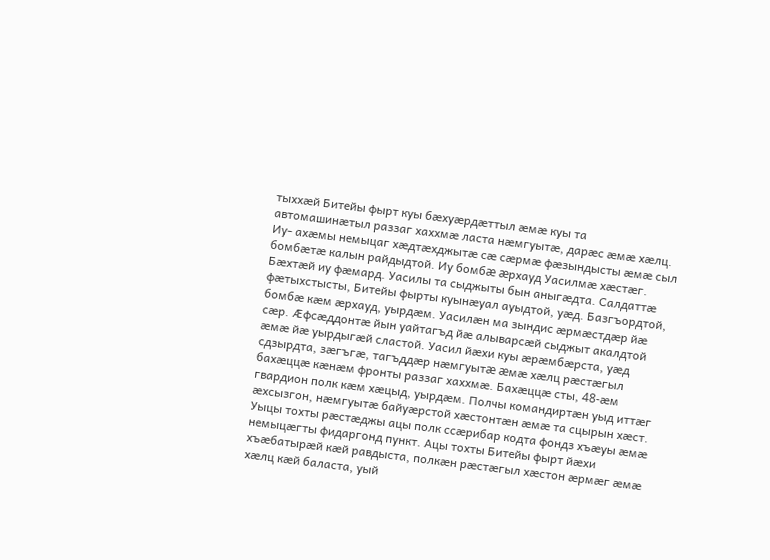тыххæй Битейы фырт куы бæхуæрдæттыл æмæ куы та автомашинæтыл раззаг хаххмæ ласта нæмгуытæ, дарæс æмæ хæлц. Иу- ахæмы немыцаг хæдтæхджытæ сæ сæрмæ фæзындысты æмæ сыл бомбæтæ калын райдыдтой. Иу бомбæ æрхауд Уасилмæ хæстæг. Бæхтæй иу фæмард. Уасилы та сыджыты бын аныгæдта. Салдаттæ фæтыхстысты, Битейы фырты куынæуал ауыдтой, уæд. Базгъордтой, бомбæ кæм æрхауд, уырдæм. Уасилæн ма зындис æрмæстдæр йæ сæр. Æфсæддонтæ йын уайтагъд йæ алыварсæй сыджыт акалдтой æмæ йæ уырдыгæй сластой. Уасил йæхи куы æрæмбæрста, уæд сдзырдта, зæгъгæ, тагъддæр нæмгуытæ æмæ хæлц рæстæгыл бахæццæ кæнæм фронты раззаг хаххмæ. Бахæццæ сты, 48-æм гвардион полк кæм хæцыд, уырдæм. Полчы командиртæн уыд иттæг æхсызгон, нæмгуытæ байуæрстой хæстонтæн æмæ та сцырын хæст. Уыцы тохты рæстæджы ацы полк ссæрибар кодта фондз хъæуы æмæ немыцæгты фидаргонд пункт. Ацы тохты Битейы фырт йæхи хъæбатырæй кæй равдыста, полкæн рæстæгыл хæстон æрмæг æмæ хæлц кæй баласта, уый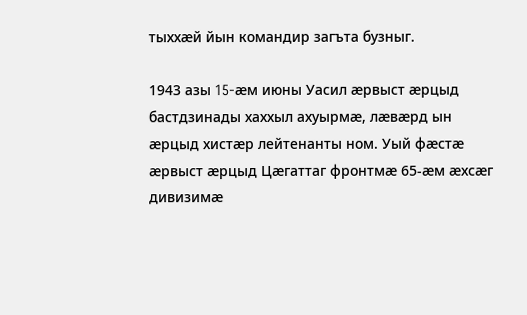тыххæй йын командир загъта бузныг.

1943 азы 15-æм июны Уасил æрвыст æрцыд бастдзинады хаххыл ахуырмæ, лæвæрд ын æрцыд хистæр лейтенанты ном. Уый фæстæ æрвыст æрцыд Цæгаттаг фронтмæ 65-æм æхсæг дивизимæ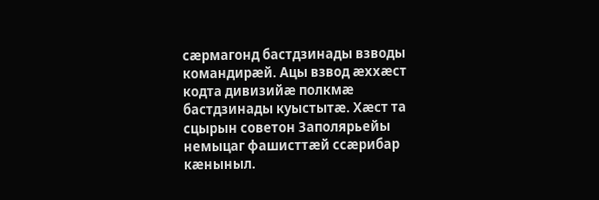сæрмагонд бастдзинады взводы командирæй. Ацы взвод æххæст кодта дивизийæ полкмæ бастдзинады куыстытæ. Хæст та сцырын советон Заполярьейы немыцаг фашисттæй ссæрибар кæныныл.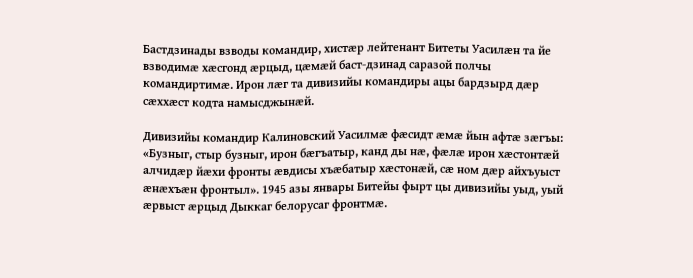Бастдзинады взводы командир, хистæр лейтенант Битеты Уасилæн та йе взводимæ хæсгонд æрцыд, цæмæй баст-дзинад саразой полчы командиртимæ. Ирон лæг та дивизийы командиры ацы бардзырд дæр  сæххæст кодта намысджынæй.

Дивизийы командир Калиновский Уасилмæ фæсидт æмæ йын афтæ зæгъы: «Бузныг, стыр бузныг, ирон бæгъатыр, канд ды нæ, фæлæ ирон хæстонтæй алчидæр йæхи фронты æвдисы хъæбатыр хæстонæй, сæ ном дæр айхъуыст æнæхъæн фронтыл». 1945 азы январы Битейы фырт цы дивизийы уыд, уый æрвыст æрцыд Дыккаг белорусаг фронтмæ.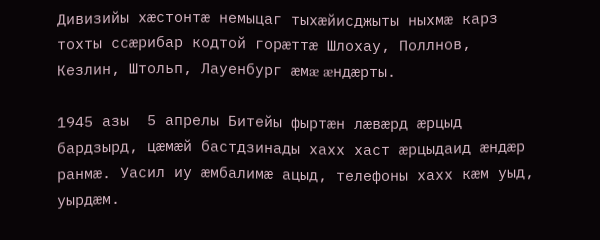Дивизийы хæстонтæ немыцаг тыхæйисджыты ныхмæ карз тохты ссæрибар кодтой горæттæ Шлохау, Поллнов, Кезлин, Штольп, Лауенбург æмæ æндæрты.

1945 азы  5 апрелы Битейы фыртæн лæвæрд æрцыд бардзырд, цæмæй бастдзинады хахх хаст æрцыдаид æндæр ранмæ. Уасил иу æмбалимæ ацыд, телефоны хахх кæм уыд, уырдæм.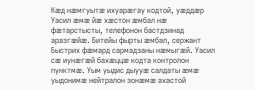Кæд нæмгуытæ ихуарæгау кодтой, уæддæр Уасил æмæ йæ хæстон æмбал нæ фæтарстысты, телефонон бастдзинад аразгæйæ. Битейы фырты æмбал, сержант Быстрих фæмард сармадзаны нæмыгæй. Уасил сæ иунæгæй бахæццæ кодта контролон пунктмæ. Уым уыдис дыууæ салдаты æмæ уыдонимæ нейтралон зонæмæ ахастой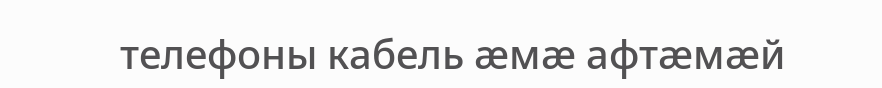телефоны кабель æмæ афтæмæй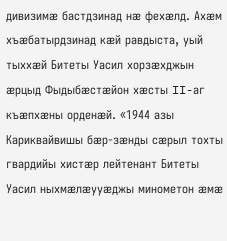дивизимæ бастдзинад нæ фехæлд. Ахæм хъæбатырдзинад кæй равдыста, уый тыххæй Битеты Уасил хорзæхджын æрцыд Фыдыбæстæйон хæсты II-аг къæпхæны орденæй. «1944 азы Кариквайвишы бæр-зæнды сæрыл тохты гвардийы хистæр лейтенант Битеты Уасил ныхмæлæууæджы минометон æмæ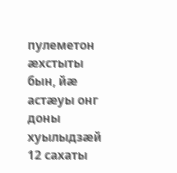пулеметон æхстыты бын, йæ астæуы онг доны хуылыдзæй 12 сахаты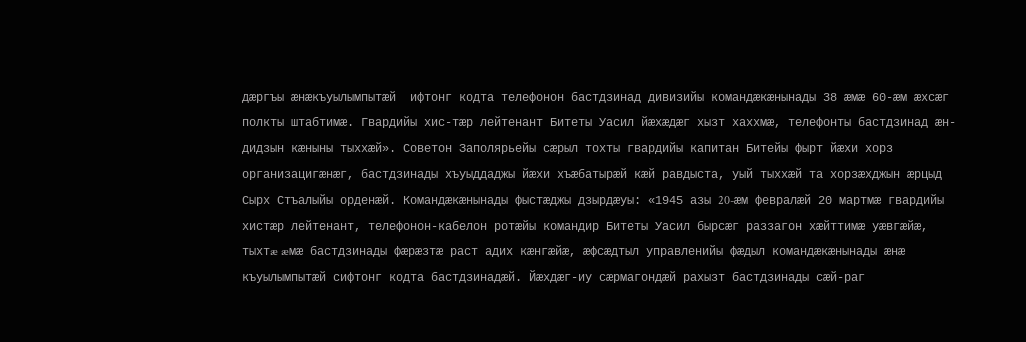дæргъы æнæкъуылымпытæй  ифтонг кодта телефонон бастдзинад дивизийы командæкæнынады 38 æмæ 60-æм æхсæг полкты штабтимæ. Гвардийы хис-тæр лейтенант Битеты Уасил йæхæдæг хызт хаххмæ, телефонты бастдзинад æн-дидзын кæныны тыххæй». Советон Заполярьейы сæрыл тохты гвардийы капитан Битейы фырт йæхи хорз организацигæнæг, бастдзинады хъуыддаджы йæхи хъæбатырæй кæй равдыста, уый тыххæй та хорзæхджын æрцыд Сырх Стъалыйы орденæй. Командæкæнынады фыстæджы дзырдæуы: «1945 азы 20-æм февралæй 20 мартмæ гвардийы хистæр лейтенант, телефонон-кабелон ротæйы командир Битеты Уасил бырсæг раззагон хæйттимæ уæвгæйæ, тыхтæ æмæ бастдзинады фæрæзтæ раст адих кæнгæйæ, æфсæдтыл управленийы фæдыл командæкæнынады æнæ къуылымпытæй сифтонг кодта бастдзинадæй. Йæхдæг-иу сæрмагондæй рахызт бастдзинады сæй-раг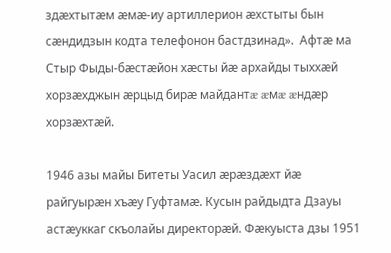здæхтытæм æмæ-иу артиллерион æхстыты бын сæндидзын кодта телефонон бастдзинад».  Афтæ ма Стыр Фыды-бæстæйон хæсты йæ архайды тыххæй хорзæхджын æрцыд бирæ майдантæ æмæ æндæр хорзæхтæй.

1946 азы майы Битеты Уасил æрæздæхт йæ райгуырæн хъæу Гуфтамæ. Кусын райдыдта Дзауы астæуккаг скъолайы директорæй. Фæкуыста дзы 1951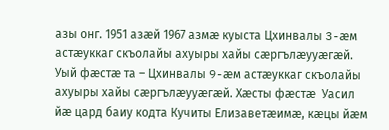азы онг. 1951 азæй 1967 азмæ куыста Цхинвалы 3-æм астæуккаг скъолайы ахуыры хайы сæргълæууæгæй. Уый фæстæ та – Цхинвалы 9-æм астæуккаг скъолайы ахуыры хайы сæргълæууæгæй. Хæсты фæстæ  Уасил йæ цард баиу кодта Кучиты Елизаветæимæ, кæцы йæм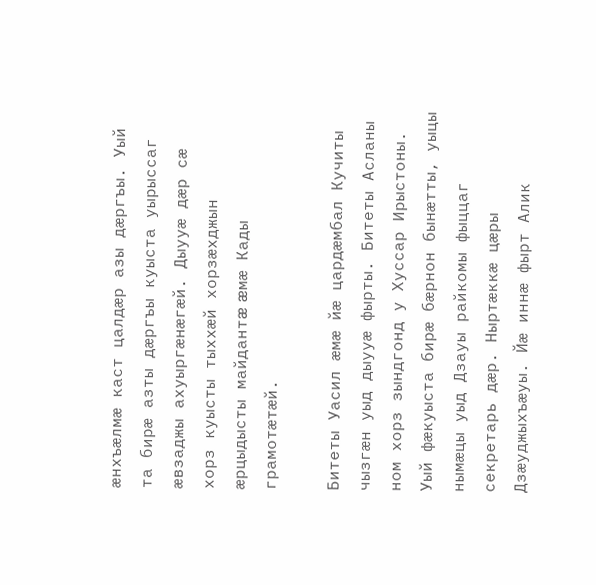æнхъæлмæ каст цалдæр азы дæргъы. Уый та бирæ азты дæргъы куыста уырыссаг æвзаджы ахуыргæнæгæй. Дыууæ дæр сæ хорз куысты тыххæй хорзæхджын æрцыдысты майдантæ æмæ Кады грамотæтæй.

Битеты Уасил æмæ йæ цардæмбал Кучиты чызгæн уыд дыууæ фырты. Битеты Асланы ном хорз зындгонд у Хуссар Ирыстоны. Уый фæкуыста бирæ бæрнон бынæтты, уыцы нымæцы уыд Дзауы райкомы фыццаг секретарь дæр. Ныртæккæ цæры Дзæуджыхъæуы. Йæ иннæ фырт Алик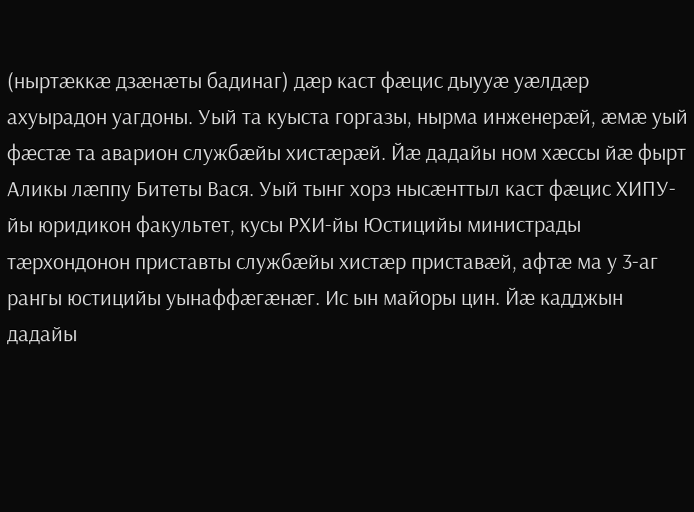(ныртæккæ дзæнæты бадинаг) дæр каст фæцис дыууæ уæлдæр ахуырадон уагдоны. Уый та куыста горгазы, нырма инженерæй, æмæ уый фæстæ та аварион службæйы хистæрæй. Йæ дадайы ном хæссы йæ фырт Аликы лæппу Битеты Вася. Уый тынг хорз нысæнттыл каст фæцис ХИПУ-йы юридикон факультет, кусы РХИ-йы Юстицийы министрады тæрхондонон приставты службæйы хистæр приставæй, афтæ ма у 3-аг рангы юстицийы уынаффæгæнæг. Ис ын майоры цин. Йæ кадджын дадайы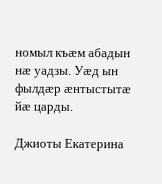номыл къæм абадын нæ уадзы. Уæд ын фылдæр æнтыстытæ йæ царды.

Джиоты Екатерина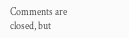Comments are closed, but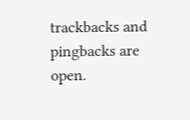trackbacks and pingbacks are open.